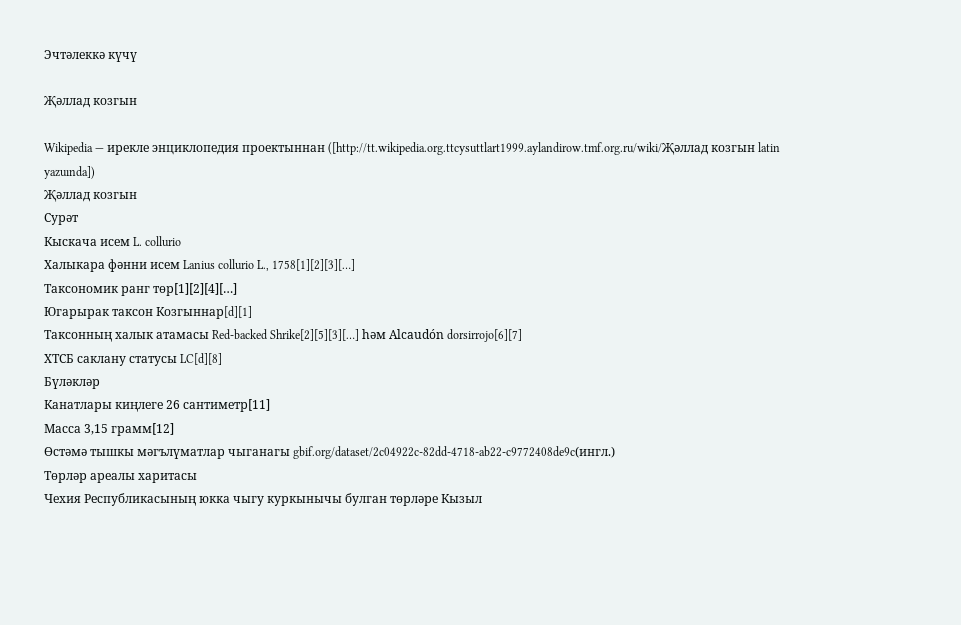Эчтәлеккә күчү

Җәллад козгын

Wikipedia — ирекле энциклопедия проектыннан ([http://tt.wikipedia.org.ttcysuttlart1999.aylandirow.tmf.org.ru/wiki/Җәллад козгын latin yazuında])
Җәллад козгын
Сурәт
Кыскача исем L. collurio
Халыкара фәнни исем Lanius collurio L., 1758[1][2][3][…]
Таксономик ранг төр[1][2][4][…]
Югарырак таксон Козгыннар[d][1]
Таксонның халык атамасы Red-backed Shrike[2][5][3][…] һәм Alcaudón dorsirrojo[6][7]
ХТСБ саклану статусы LC[d][8]
Бүләкләр
Канатлары киңлеге 26 сантиметр[11]
Масса 3,15 грамм[12]
Өстәмә тышкы мәгълүматлар чыганагы gbif.org/dataset/2c04922c-82dd-4718-ab22-c9772408de9c(ингл.)
Төрләр ареалы харитасы
Чехия Республикасының юкка чыгу куркынычы булган төрләре Кызыл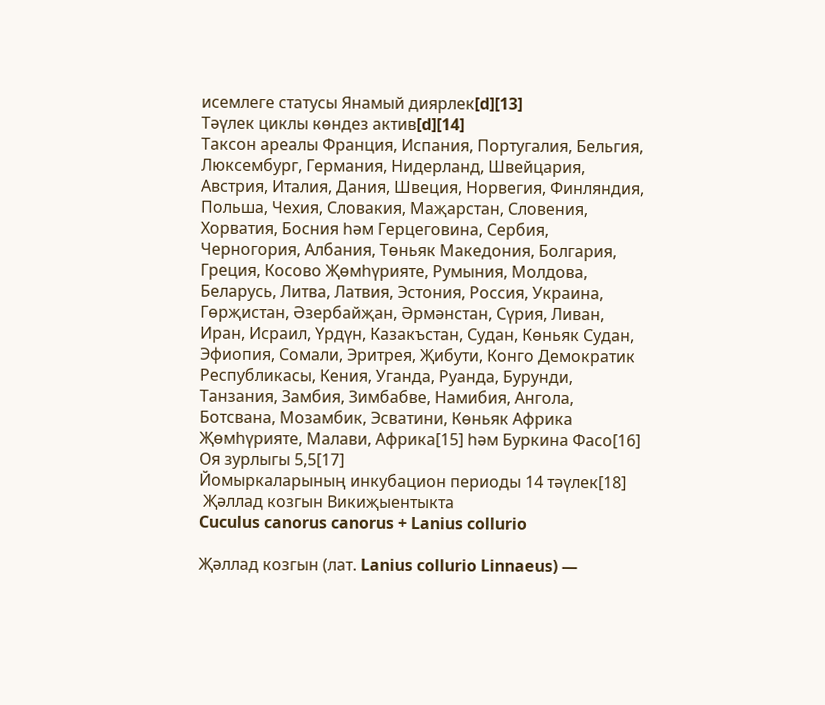исемлеге статусы Янамый диярлек[d][13]
Тәүлек циклы көндез актив[d][14]
Таксон ареалы Франция, Испания, Португалия, Бельгия, Люксембург, Германия, Нидерланд, Швейцария, Австрия, Италия, Дания, Швеция, Норвегия, Финляндия, Польша, Чехия, Словакия, Маҗарстан, Словения, Хорватия, Босния һәм Герцеговина, Сербия, Черногория, Албания, Төньяк Македония, Болгария, Греция, Косово Җөмһүрияте, Румыния, Молдова, Беларусь, Литва, Латвия, Эстония, Россия, Украина, Гөрҗистан, Әзербайҗан, Әрмәнстан, Сүрия, Ливан, Иран, Исраил, Үрдүн, Казакъстан, Судан, Көньяк Судан, Эфиопия, Сомали, Эритрея, Җибути, Конго Демократик Республикасы, Кения, Уганда, Руанда, Бурунди, Танзания, Замбия, Зимбабве, Намибия, Ангола, Ботсвана, Мозамбик, Эсватини, Көньяк Африка Җөмһүрияте, Малави, Африка[15] һәм Буркина Фасо[16]
Оя зурлыгы 5,5[17]
Йомыркаларының инкубацион периоды 14 тәүлек[18]
 Җәллад козгын Викиҗыентыкта
Cuculus canorus canorus + Lanius collurio

Җәллад козгын (лат. Lanius collurio Linnaeus) —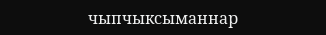чыпчыксыманнар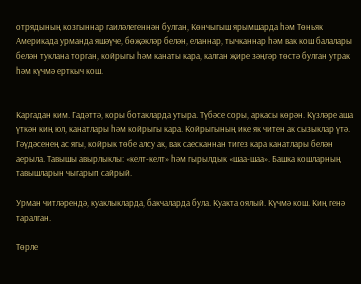отрядының козгыннар гаиләлегеннән булган, Көнчыгыш ярымшарда һәм Төньяк Америкада урманда яшәүче, бөҗәкләр белән, еланнар, тычканнар һәм вак кош балалары белән туклана торган, койрыгы һәм канаты кара, калган җире зәңгәр төстә булган утрак һәм күчмә ерткыч кош.


Каргадан ким. Гадәттә, коры ботакларда утыра. Түбәсе соры, аркасы көрән. Күзләре аша үткән киң юл, канатлары һәм койрыгы кара. Койрыгының ике як читен ак сызыклар үтә. Гәүдәсенең ас ягы, койрык төбе алсу ак, вак саесканнан тигез кара канатлары белән аерыла. Тавышы авырлыклы: «келт-келт» һәм гырылдык «шаа-шаа». Башка кошларның тавышларын чыгарып сайрый.

Урман читләрендә, куаклыкларда, бакчаларда була. Куакта оялый. Күчмә кош. Киң генә таралган.

Төрле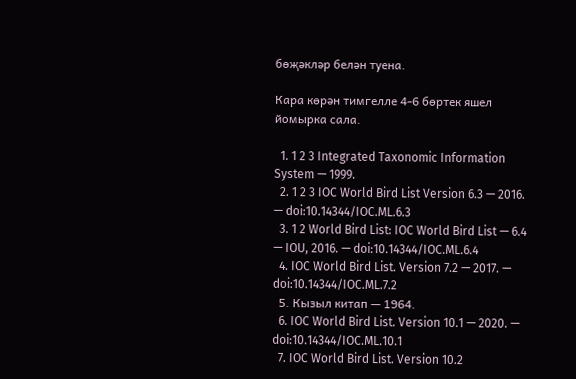бөҗәкләр белән туена.

Кара көрән тимгелле 4-6 бөртек яшел йомырка сала.

  1. 1 2 3 Integrated Taxonomic Information System — 1999.
  2. 1 2 3 IOC World Bird List Version 6.3 — 2016. — doi:10.14344/IOC.ML.6.3
  3. 1 2 World Bird List: IOC World Bird List — 6.4 — IOU, 2016. — doi:10.14344/IOC.ML.6.4
  4. IOC World Bird List. Version 7.2 — 2017. — doi:10.14344/IOC.ML.7.2
  5. Кызыл китап — 1964.
  6. IOC World Bird List. Version 10.1 — 2020. — doi:10.14344/IOC.ML.10.1
  7. IOC World Bird List. Version 10.2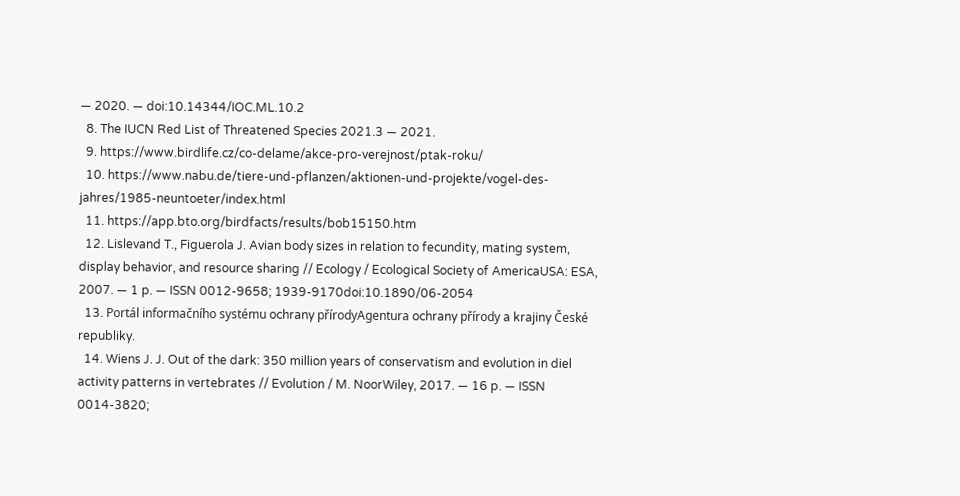— 2020. — doi:10.14344/IOC.ML.10.2
  8. The IUCN Red List of Threatened Species 2021.3 — 2021.
  9. https://www.birdlife.cz/co-delame/akce-pro-verejnost/ptak-roku/
  10. https://www.nabu.de/tiere-und-pflanzen/aktionen-und-projekte/vogel-des-jahres/1985-neuntoeter/index.html
  11. https://app.bto.org/birdfacts/results/bob15150.htm
  12. Lislevand T., Figuerola J. Avian body sizes in relation to fecundity, mating system, display behavior, and resource sharing // Ecology / Ecological Society of AmericaUSA: ESA, 2007. — 1 p. — ISSN 0012-9658; 1939-9170doi:10.1890/06-2054
  13. Portál informačního systému ochrany přírodyAgentura ochrany přírody a krajiny České republiky.
  14. Wiens J. J. Out of the dark: 350 million years of conservatism and evolution in diel activity patterns in vertebrates // Evolution / M. NoorWiley, 2017. — 16 p. — ISSN 0014-3820;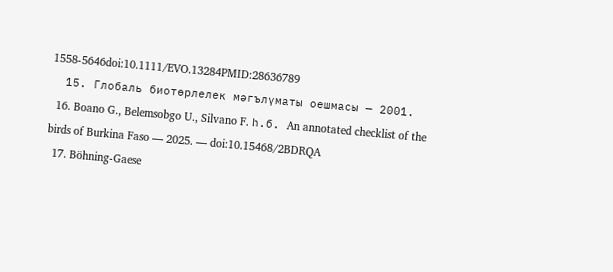1558-5646doi:10.1111/EVO.13284PMID:28636789
  15. Глобаль биотөрлелек мәгълүматы оешмасы — 2001.
  16. Boano G., Belemsobgo U., Silvano F. һ.б. An annotated checklist of the birds of Burkina Faso — 2025. — doi:10.15468/2BDRQA
  17. Böhning-Gaese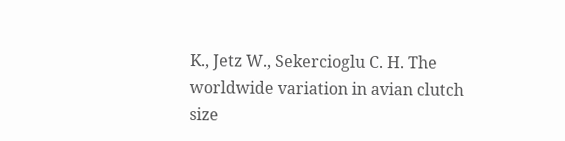K., Jetz W., Sekercioglu C. H. The worldwide variation in avian clutch size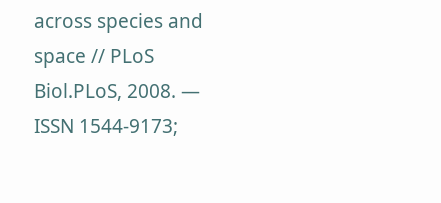across species and space // PLoS Biol.PLoS, 2008. — ISSN 1544-9173;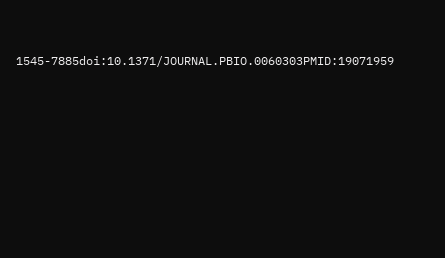1545-7885doi:10.1371/JOURNAL.PBIO.0060303PMID:19071959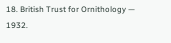18. British Trust for Ornithology — 1932.